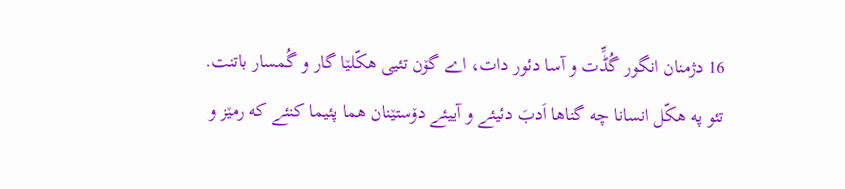16 دژمنان انگور گُڈِّت و آسا دئور دات، اے گۆن تئیی هکّلێا گار و گُمسار باتنت.
تئو په هکّل انسانا چه گناها اَدبَ دئیئے و آییئے دۆستێنان هما پئیما کنئے که رمێز و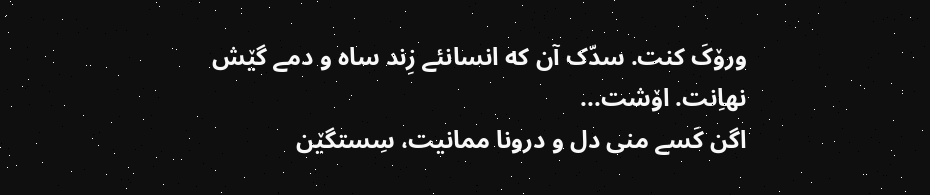ورۆکَ کنت. سدّک آن که انسانئے زِند ساه و دمے گێش نهاِنت. اۆشت...
اگن کَسے منی دل و درونا ممانیت، سِستگێن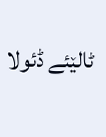ٹالێئے ڈئولا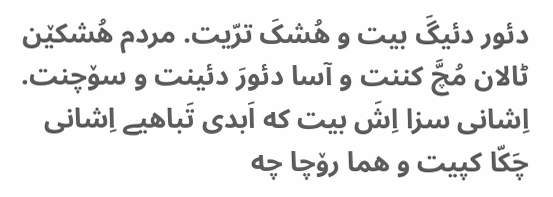دئور دئیگَ بیت و هُشکَ ترّیت. مردم هُشکێن ٹالان مُچَّ کننت و آسا دئورَ دئینت و سۆچنت.
اِشانی سزا اِشَ بیت که اَبدی تَباهیے اِشانی چَکّا کپیت و هما رۆچا چه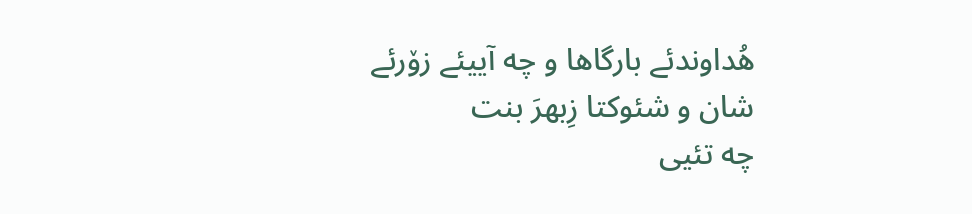هُداوندئے بارگاها و چه آییئے زۆرئے شان و شئوکتا زِبهرَ بنت
چه تئیی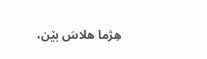هِژما هلاسَ بێن،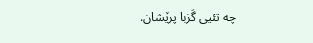چه تئیی گَزبا پرێشان.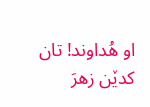او هُداوند! تان کدێن زهرَ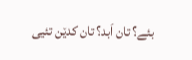بئے؟ تان اَبد؟ تان کدێن تئیی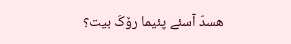هسدّ آسئے پئیما رۆکَ بیت؟